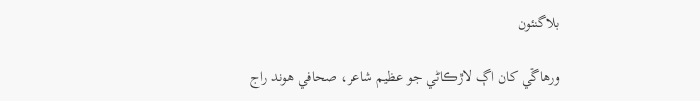بلاگنئون

ورهاڱي کان اڳ لاڙڪاڻي جو عظيم شاعر، صحافي هوند راج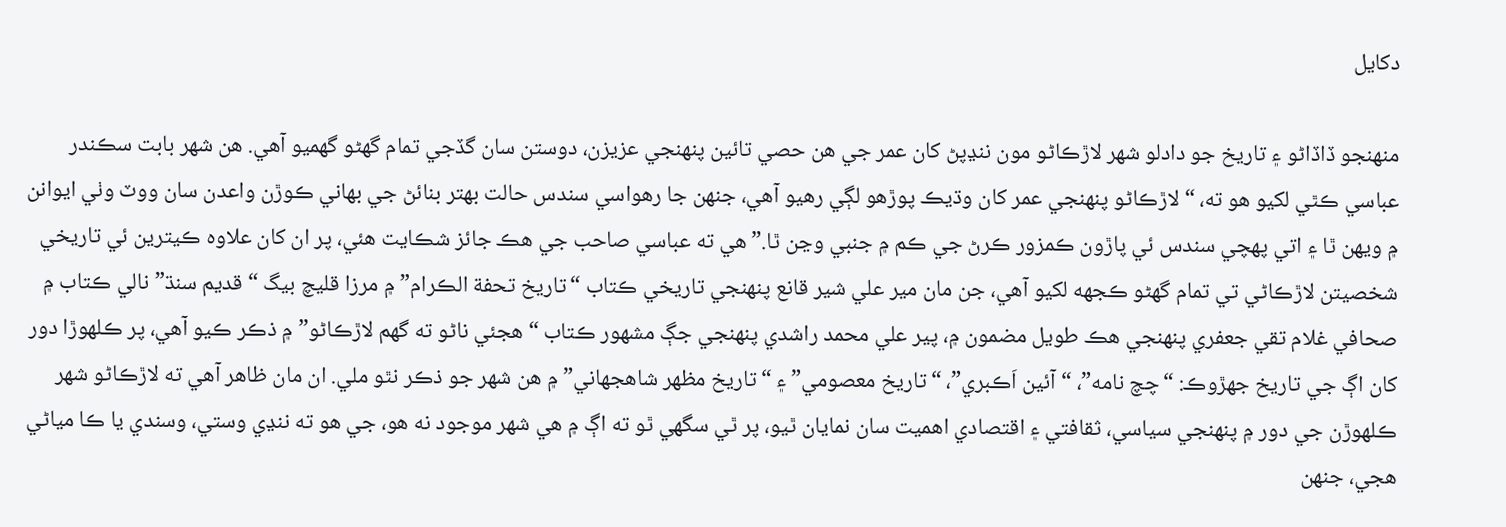دکايل

منھنجو ڏاڏاڻو ۽ تاريخ جو دادلو شھر لاڙڪاڻو مون ننڍپڻ کان عمر جي هن حصي تائين پنھنجي عزيزن، دوستن سان گڏجي تمام گهڻو گهميو آهي. هن شھر بابت سڪندر عباسي ڪٿي لکيو هو ته، “لاڙڪاڻو پنھنجي عمر کان وڌيڪ پوڙهو لڳي رهيو آهي، جنهن جا رهواسي سندس حالت بھتر بنائڻ جي بھاني ڪوڙن واعدن سان ووٽ وٺي ايوانن ۾ ويھن ٿا ۽ اتي پھچي سندس ئي پاڙون ڪمزور ڪرڻ جي ڪم ۾ جنبي وڃن ٿا.” هي ته عباسي صاحب جي هڪ جائز شڪايت هئي، پر ان کان علاوه ڪيترين ئي تاريخي شخصيتن لاڙڪاڻي تي تمام گهڻو ڪجھه لکيو آهي، جن مان مير علي شير قانع پنھنجي تاريخي ڪتاب “تاريخ تحفة الڪرام” ۾ مرزا قليچ بيگ “قديم سنڌ” نالي ڪتاب ۾ صحافي غلام تقي جعفري پنھنجي ھڪ طويل مضمون ۾، پير علي محمد راشدي پنھنجي جڳ مشھور ڪتاب “هجئي ناڻو ته گهم لاڙڪاڻو” ۾ ذڪر ڪيو آهي، پر ڪلھوڙا دور کان اڳ جي تاريخ جھڙوڪ: “چچ نامه”، “آئين اَڪبري”، “تاريخ معصومي” ۽ “تاريخ مظھر شاهجھاني” ۾ هن شھر جو ذڪر نٿو ملي. ان مان ظاهر آهي ته لاڙڪاڻو شھر ڪلھوڙن جي دور ۾ پنھنجي سياسي، ثقافتي ۽ اقتصادي اهميت سان نمايان ٿيو، پر ٿي سگهي ٿو ته اڳ ۾ هي شھر موجود نه هو، جي هو ته ننڍي وستي، وسندي يا ڪا مياڻي هجي، جنھن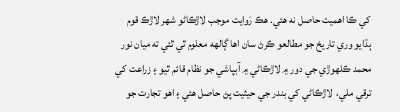کي ڪا اهميت حاصل نه هئي. هڪ رَوايت موجب لاڙڪاڻو شھر لاڙڪ قوم ٻڌايو وري تاريخ جو مطالعو ڪرڻ سان اها ڳالھه معلوم ٿي ٿئي ته ميان نور محمد ڪلھوڙي جي دور ۾ لاڙڪاڻي ۾ آبپاشي جو نظام قائم ٿيو ۽ زراعت کي ترقي ملي،  لاڙڪاڻي کي بندر جي حيثيت پڻ حاصل هئي ۽ اهو تجارت جو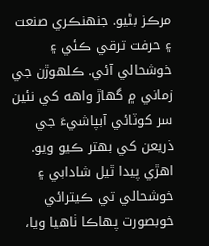مرڪز بڻيو. جنھنڪري صنعت ۽ حرفت ترقي ڪئي ۽ خوشحالي آئي. ڪلھوڙن جي زماني ۾ گهاڙ واهه کي نئين سر کوٽائي آبپاشيءَ جي ذريعن کي بھتر ڪيو ويو. اهڙي پيدا ٿيل شادابي ۽ خوشحالي تي ڪيترائي خوبصورت پھاڪا ٺاهيا ويا،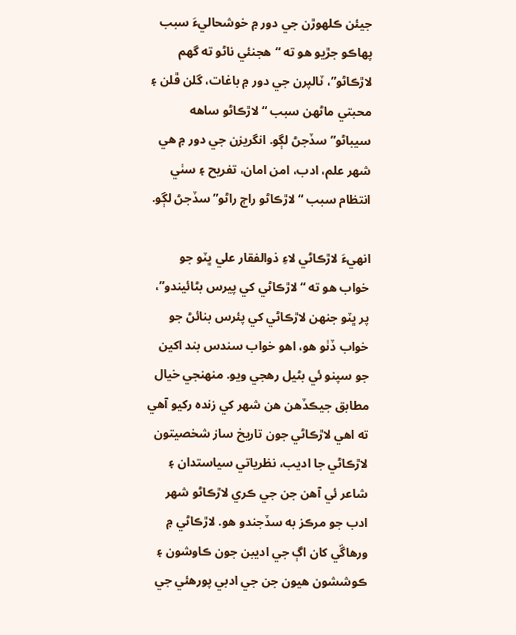جيئن ڪلهوڙن جي دور ۾ خوشحاليءَ سبب پھاڪو جڙيو هو ته “هجنئي ناڻو ته گهم لاڙڪاڻو”، ٽالپرن جي دور ۾ باغات، گلن ڦلن ۽ محبتي ماڻهن سبب “لاڙڪاڻو ساهه سيباڻو” سڏجڻ لڳو. انگريزن جي دور ۾ هي شهر علم، ادب، امن امان، تفريح ۽ سٺي انتظام سبب “لاڙڪاڻو راڄ راڻو” سڏجڻ لڳو.

انهيءَ لاڙڪاڻي لاءِ ذوالفقار علي ڀٽو جو خواب هو ته “لاڙڪاڻي کي پيرس بڻائيندو”، پر ڀٽو جنهن لاڙڪاڻي کي پئرس بنائڻ جو خواب ڏٺو هو، اهو خواب سندس بند اکين جو سپنو ئي بڻيل رهجي ويو. منھنجي خيال مطابق جيڪڏهن هن شھر کي زنده رکيو آهي ته اهي لاڙڪاڻي جون تاريخ ساز شخصيتون لاڙڪاڻي جا اديب، نظرياتي سياستدان ۽ شاعر ئي آهن جن جي ڪري لاڙڪاڻو شھر ادب جو مرڪز به سڏجندو هو. لاڙڪاڻي ۾ ورهاڱي کان اڳ جي اديبن جون ڪاوشون ۽ ڪوششون هيون جن جي ادبي پورهئي جي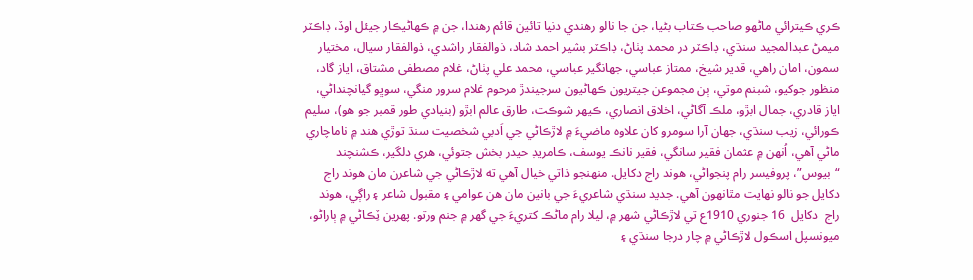ڪري ڪيترائي ماڻهو صاحب ڪتاب بڻيا، جن جا نالو رهندي دنيا تائين قائم رهندا، جن ۾ ڪهاڻيڪار جيئل اوڏ، ڊاڪٽر ميمڻ عبدالمجيد سنڌي، ڊاڪٽر در محمد پٺاڻ، ڊاڪٽر بشير احمد شاد، ذوالفقار راشدي، ذوالفقار سيال، مختيار سمون، امان راهي، قدير شيخ، ممتاز عباسي، جھانگير عباسي، محمد علي پٺاڻ، غلام مصطفى مشتاق، اياز گاد، منظور جوکيو، شبنم موتي، ٻن مجموعن جيتريون ڪھاڻيون سرجيندڙ مرحوم غلام سرور منگي، سوڀو گيانچنداڻي، اياز قادري، جمال ابڙو، ملڪ آگاڻي، اخلاق انصاري، ڪيھر شوڪت، طارق عالم ابڙو (بنيادي طور قمبر جو هو)، سليم ڪورائي، زيب سنڌي، جھان آرا سومرو کان علاوه ماضيءَ ۾ لاڙڪاڻي جي اَدبي شخصيت سنڌ توڙي هند ۾ ناماچاري ماڻي آهي، اُنھن ۾ عثمان فقير سانگي، فقير نانڪ يوسف، ڪامريڊ حيدر بخش جتوئي، هري دلگير، ڪشنچند “بيوس”، پروفيسر رام پنجواڻي، هوند راج دکايل. منھنجو ذاتي خيال آهي ته لاڙڪاڻي جي شاعرن مان هوند راج دکايل جو نالو نھايت مٿانھون آهي. جديد سنڌي شاعريءَ جي بانين مان هن عوامي ۽ مقبول شاعر ۽ راڳي، هوند راج  دکايل  16 جنوري 1910ع تي لاڙڪاڻي شھر ۾، ليلا رام ماڻڪ کتريءَ جي گهر ۾ جنم ورتو. پھرين ٽِڪاڻي ۾ ٻاراڻو، ميونسپل اسڪول لاڙڪاڻي ۾ چار درجا سنڌي ۽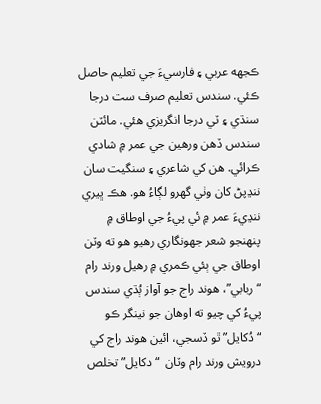ڪجهه عربي ۽ فارسيءَ جي تعليم حاصل ڪئي. سندس تعليم صرف ست درجا سنڌي ۽ ٽي درجا انگريزي هئي. مائٽن سندس ڏهن ورهين جي عمر ۾ شادي ڪرائي. هن کي شاعري ۽ سنگيت سان ننڍپڻ کان وٺي گھرو لڳاءُ هو. هڪ ڀيري ننڍيءَ عمر ۾ ئي پيءُ جي اوطاق ۾ پنهنجو شعر جهونگاري رهيو هو ته وٽن اوطاق جي ٻئي ڪمري ۾ رهيل ورند رام “ربابي”، هوند راج جو آواز ٻُڌي سندس پيءُ کي چيو ته اوهان جو نينگر ڪو “دُکايل” ٿو ڏسجي، ائين هوند راج کي درويش ورند رام وٽان  “دکايل” تخلص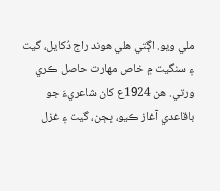ملي ويو. اڳتي هلي هوند راج دُکايل، گيت ۽ سنگيت ۾ خاص مهارت حاصل ڪري ورتي. هن 1924ع کان شاعريءَ جو باقاعدي آغاز ڪيو، ڀڄن، گيت ۽ غزل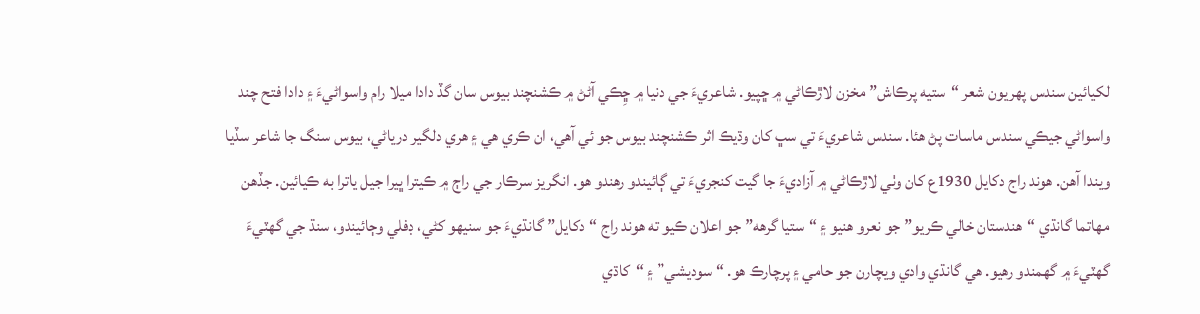لکيائين سندس پهريون شعر “ستيه پرڪاش” مخزن لاڙڪاڻي ۾ ڇپيو. شاعريءَ جي دنيا ۾ ڇِڪي آڻڻ ۾ ڪشنچند بيوس سان گڏ دادا ميلا رام واسواڻيءَ ۽ دادا فتح چند واسواڻي جيڪي سندس ماسات پڻ هئا. سندس شاعريءَ تي سڀ کان وڌيڪ اثر ڪشنچند بيوس جو ئي آهي، ان ڪري هي ۽ هري دلگير درياڻي، بيوس سنگ جا شاعر سڏيا ويندا آهن. هوند راج دکايل 1930ع کان وٺي لاڙڪاڻي ۾ آزاديءَ جا گيت کنجريءَ تي ڳائيندو رهندو هو. انگريز سرڪار جي راڄ ۾ ڪيترا ڀيرا جيل ياترا به ڪيائين. جڏهن مهاتما گانڌي “هندستان خالي ڪريو” جو نعرو هنيو ۽ “ستيا گرهه” جو اعلان ڪيو ته هوند راج “دکايل” گانڌيءَ جو سنيهو کڻي، ڊفلي وڄائيندو، سنڌ جي گهٽيءَ گهٽيءَ ۾ گهمندو رهيو. هي گانڌي وادي ويچارن جو حامي ۽ پرچارڪ هو. “سوديشي” ۽ “کاڌي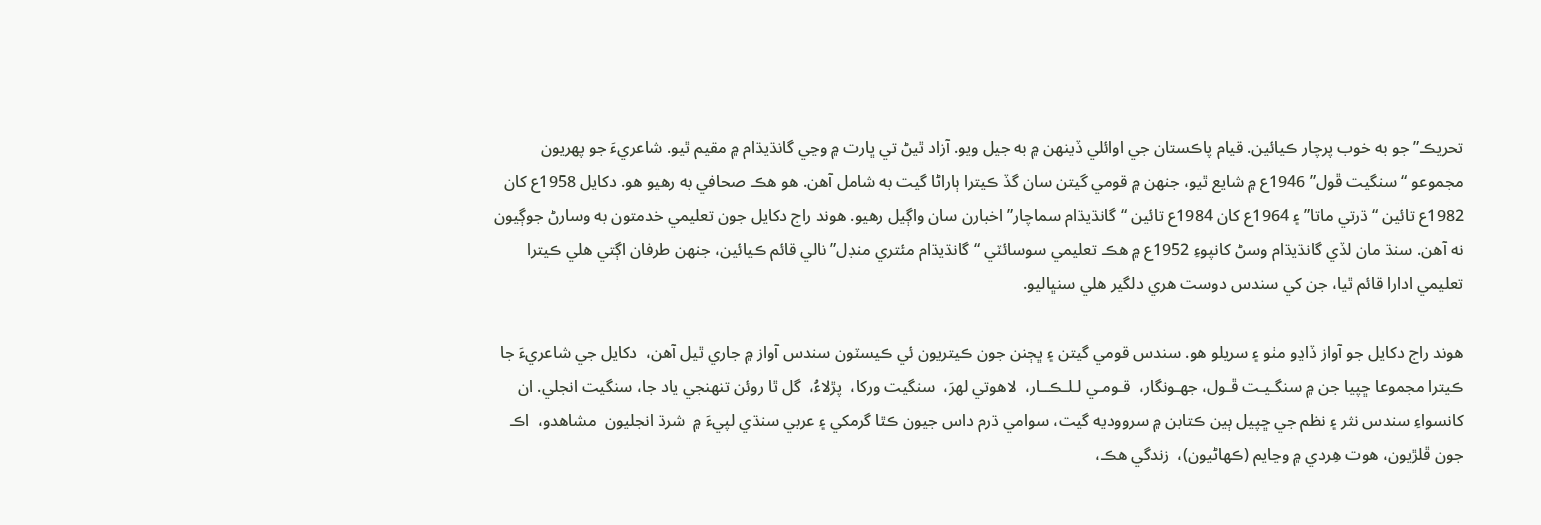تحريڪ” جو به خوب پرچار ڪيائين. قيام پاڪستان جي اوائلي ڏينهن ۾ به جيل ويو. آزاد ٿيڻ تي ڀارت ۾ وڃي گانڌيڌام ۾ مقيم ٿيو. شاعريءَ جو پهريون مجموعو “سنگيت ڦول” 1946ع ۾ شايع ٿيو، جنهن ۾ قومي گيتن سان گڏ ڪيترا ٻاراڻا گيت به شامل آهن. هو هڪ صحافي به رهيو هو. دکايل 1958ع کان 1982ع تائين “ڌرتي ماتا” ۽ 1964ع کان 1984ع تائين “گانڌيڌام سماچار” اخبارن سان واڳيل رهيو. هوند راج دکايل جون تعليمي خدمتون به وسارڻ جوڳيون نه آهن. سنڌ مان لڏي گانڌيڌام وسڻ کانپوءِ 1952ع ۾ هڪ تعليمي سوسائٽي “گانڌيڌام مئتري منڊل” نالي قائم ڪيائين، جنھن طرفان اڳتي هلي ڪيترا تعليمي ادارا قائم ٿيا، جن کي سندس دوست هري دلگير هلي سنڀاليو.

هوند راج دکايل جو آواز ڏاڍو مٺو ۽ سريلو هو. سندس قومي گيتن ۽ ڀڄنن جون ڪيتريون ئي ڪيسٽون سندس آواز ۾ جاري ٿيل آهن،  دکايل جي شاعريءَ جا ڪيترا مجموعا ڇپيا جن ۾ سنگـيـت ڦـول، جهـونگار،  قـومـي لـلـڪــار،  لاهوتي لھرَ،  سنگيت ورکا،  پڙلاءُ،  گل ٿا روئن تنھنجي ياد جا، سنگيت انجلي. ان کانسواءِ سندس نثر ۽ نظم جي ڇپيل ٻين ڪتابن ۾ سرووديه گيت، سوامي ڌرم داس جيون ڪٿا گرمکي ۽ عربي سنڌي لپيءَ ۾  شرڌ انجليون  مشاهدو،  اڪ جون ڦلڙيون، هوت هِردي ۾ وڃايم (ڪهاڻيون)،  زندگي هڪ،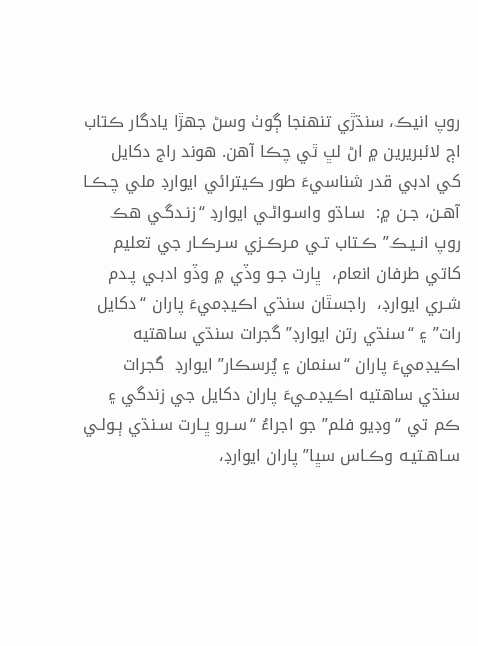روپ انيڪ، سنڌڙي تنهنجا ڳوٺ وسڻ جھڙا يادگار ڪتاب اڄ لائبريرين ۾ اڻ لڀ ٿي چڪا آهن. هوند راج دکايل کي ادبي قدر شناسيءَ طور ڪيترائي ايوارڊ ملي چـڪـا آهـن، جـن ۾:  سـاڌو واسـواڻـي ايوارڊ “زنـدگـي هڪ روپ انـيـڪ” ڪـتاب تـي مـرڪـزي سـرڪـار جي تعليم کاتي طرفان انعام،  ڀارت جـو وڏي ۾ وڏو ادبـي پـدم شـري ايوارڊ،  راجسٿان سنڌي اڪيڊميءَ پاران “دکايل رات” ۽ “سنڌي رتن ايوارڊ” گجرات سنڌي ساهتيه اڪيڊميءَ پاران “سنمان ۽ پُرسڪار” ايوارڊ  گجرات سنڌي ساهتيه اڪيڊمـيءَ پاران دکايل جي زندگي ۽ ڪم تي “وڊيو فلم” جو اجراءُ “سـرو ڀـارت سـنڌي ٻـولـي سـاهـتيـه وڪـاس سڀا” پاران ايوارڊ،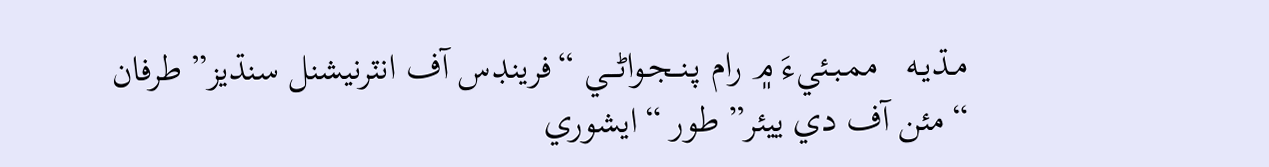مـڌيـه   ممـبـئيءَ ۾ رام پـنــجـواڻـــي “فرينڊس آف انٽرنيشنل سنڌيز” طرفان “مئن آف دي ييئر” طور “ايشوري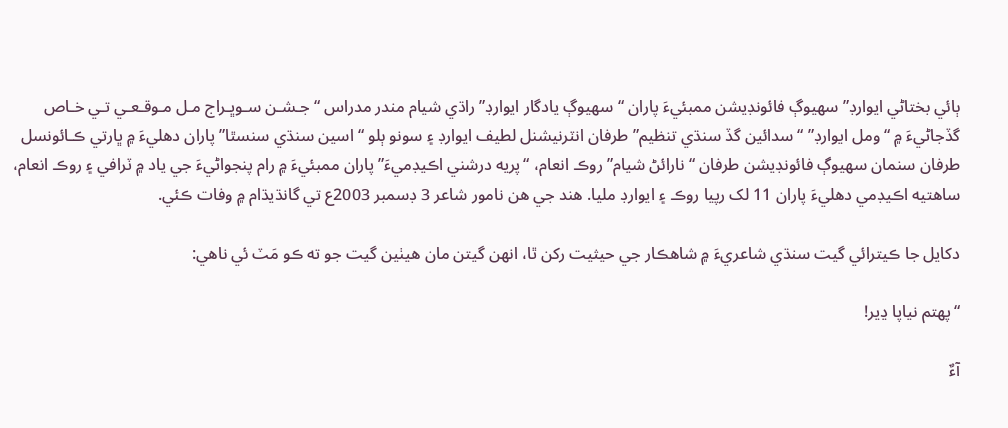ٻائي بختاڻي ايوارڊ” سھيوڳ فائونڊيشن ممبئيءَ پاران “سھيوڳ يادگار ايوارڊ” راڌي شيام مندر مدراس “جـشـن سـوڀـراج مـل مـوقـعـي تـي خـاص گڏجاڻيءَ ۾ “ومل ايوارڊ” “سدائين گڏ سنڌي تنظيم” طرفان انٽرنيشنل لطيف ايوارڊ ۽ سونو ٻلو “اسين سنڌي سنسٿا” پاران دهليءَ ۾ ڀارتي ڪـائونسل طرفان سنمان سھيوڳ فائونڊيشن طرفان “نارائڻ شيام” روڪ انعام، “پريه درشني اڪيڊميءَ” پاران ممبئيءَ ۾ رام پنجواڻيءَ جي ياد ۾ ٽرافي ۽ روڪ انعام، ساهتيه اڪيڊمي دهليءَ پاران 11 لک رپيا روڪ ۽ ايوارڊ مليا. هند جي هن نامور شاعر 3 ڊسمبر 2003ع تي گانڌيڌام ۾ وفات ڪئي.

دکايل جا ڪيترائي گيت سنڌي شاعريءَ ۾ شاهڪار جي حيثيت رکن ٿا، انهن گيتن مان هيٺين گيت جو ته ڪو مَٽ ئي ناهي:

“پھتم نياپا ڍير!

آءٌ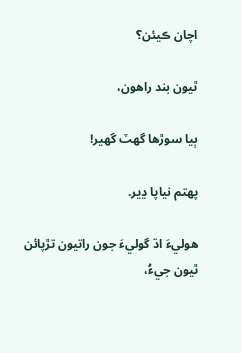اچان ڪيئن؟

ٿيون بند راهون،

ٻيا سوڙها گهٽ گهير!

پھتم نياپا ڍير.

هوليءَ اڌ گوليءَ جون راتيون تڙپائن ٿيون جيءُ،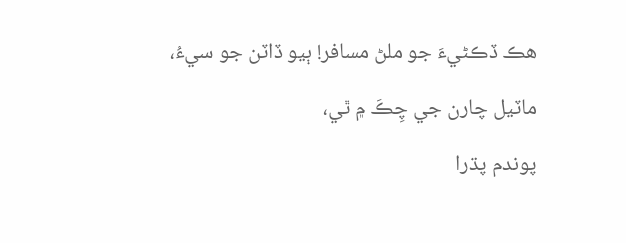هڪ ڏڪڻيءَ جو ملڻ مسافر! ٻيو ڏاٽن جو سيءُ،

ماٽيل چارن جي چِڪَ ۾ ٿي،

پوندم پڌرا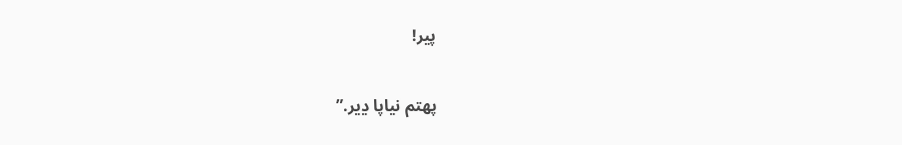پير!

پھتم نياپا ڍير.”